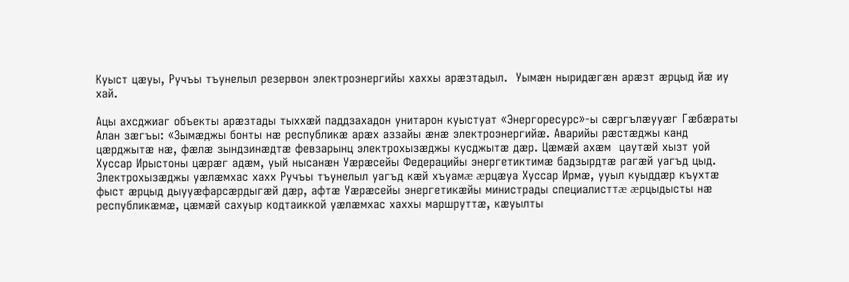Куыст цæуы, Ручъы тъунелыл резервон электроэнергийы хаххы арæзтадыл.  Уымæн ныридæгæн арæзт æрцыд йæ иу хай.

Ацы ахсджиаг объекты арæзтады тыххæй паддзахадон унитарон куыстуат «Энергоресурс»-ы сæргълæууæг Гæбæраты Алан зæгъы: «Зымæджы бонты нæ республикæ арæх аззайы æнæ электроэнергийæ. Аварийы рæстæджы канд цæрджытæ нæ, фæлæ зындзинæдтæ февзарынц электрохызæджы кусджытæ дæр. Цæмæй ахæм  цаутæй хызт уой Хуссар Ирыстоны цæрæг адæм, уый нысанæн Уæрæсейы Федерацийы энергетиктимæ бадзырдтæ рагæй уагъд цыд. Электрохызæджы уæлæмхас хахх Ручъы тъунелыл уагъд кæй хъуамæ æрцæуа Хуссар Ирмæ, ууыл куыддæр къухтæ фыст æрцыд дыууæфарсæрдыгæй дæр, афтæ Уæрæсейы энергетикæйы министрады специалисттæ æрцыдысты нæ республикæмæ, цæмæй сахуыр кодтаиккой уæлæмхас хаххы маршруттæ, кæуылты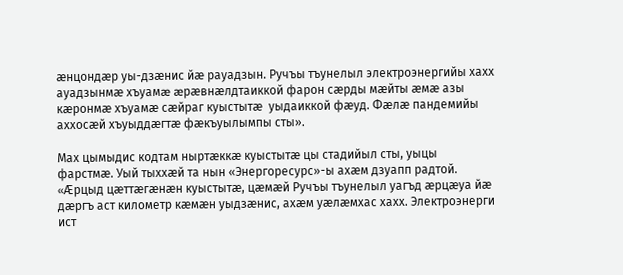æнцондæр уы-дзæнис йæ рауадзын. Ручъы тъунелыл электроэнергийы хахх ауадзынмæ хъуамæ æрæвнæлдтаиккой фарон сæрды мæйты æмæ азы кæронмæ хъуамæ сæйраг куыстытæ  уыдаиккой фæуд. Фæлæ пандемийы аххосæй хъуыддæгтæ фæкъуылымпы сты».

Мах цымыдис кодтам ныртæккæ куыстытæ цы стадийыл сты, уыцы фарстмæ. Уый тыххæй та нын «Энергоресурс»-ы ахæм дзуапп радтой. «Æрцыд цæттæгæнæн куыстытæ, цæмæй Ручъы тъунелыл уагъд æрцæуа йæ дæргъ аст километр кæмæн уыдзæнис, ахæм уæлæмхас хахх. Электроэнерги ист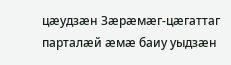цæудзæн Зæрæмæг-цæгаттаг парталæй æмæ баиу уыдзæн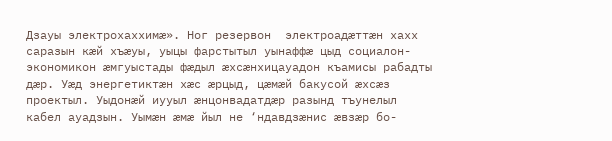Дзауы электрохаххимæ». Ног резервон  электроадæттæн хахх саразын кæй хъæуы, уыцы фарстытыл уынаффæ цыд социалон-экономикон æмгуыстады фæдыл æхсæнхицауадон къамисы рабадты дæр. Уæд энергетиктæн хæс æрцыд, цæмæй бакусой æхсæз проектыл. Уыдонæй иууыл æнцонвадатдæр разынд тъунелыл кабел ауадзын. Уымæн æмæ йыл не ‘ндавдзæнис æвзæр бо-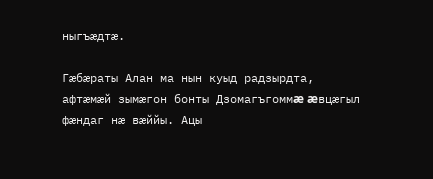ныгъæдтæ.

Гæбæраты Алан ма нын куыд радзырдта, афтæмæй зымæгон бонты Дзомагъгоммæ æвцæгыл фæндаг нæ вæййы. Ацы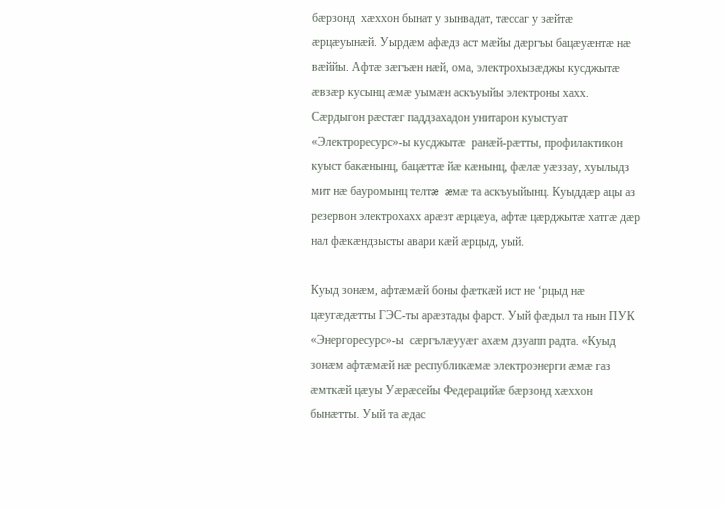бæрзонд  хæххон бынат у зынвадат, тæссаг у зæйтæ æрцæуынæй. Уырдæм афæдз аст мæйы дæргъы бацæуæнтæ нæ вæййы. Афтæ зæгъæн нæй, ома, электрохызæджы кусджытæ æвзæр кусынц æмæ уымæн аскъуыйы электроны хахх. Сæрдыгон рæстæг паддзахадон унитарон куыстуат «Электроресурс»-ы кусджытæ  ранæй-рæтты, профилактикон куыст бакæнынц, бацæттæ йæ кæнынц, фæлæ уæззау, хуылыдз мит нæ бауромынц телтæ æмæ та аскъуыйынц. Куыддæр ацы аз резервон электрохахх арæзт æрцæуа, афтæ цæрджытæ хатгæ дæр нал фæкæндзысты авари кæй æрцыд, уый.

Куыд зонæм, афтæмæй боны фæткæй ист не ‘рцыд нæ цæугæдæтты ГЭС-ты арæзтады фарст. Уый фæдыл та нын ПУК «Энергоресурс»-ы  сæргълæууæг ахæм дзуапп радта. «Куыд зонæм афтæмæй нæ республикæмæ электроэнерги æмæ газ æмткæй цæуы Уæрæсейы Федерацийæ бæрзонд хæххон бынæтты. Уый та æдас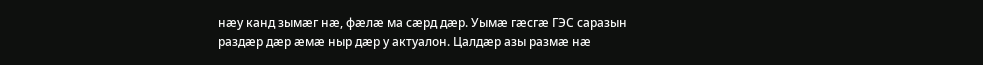нæу канд зымæг нæ, фæлæ ма сæрд дæр. Уымæ гæсгæ ГЭС саразын раздæр дæр æмæ ныр дæр у актуалон. Цалдæр азы размæ нæ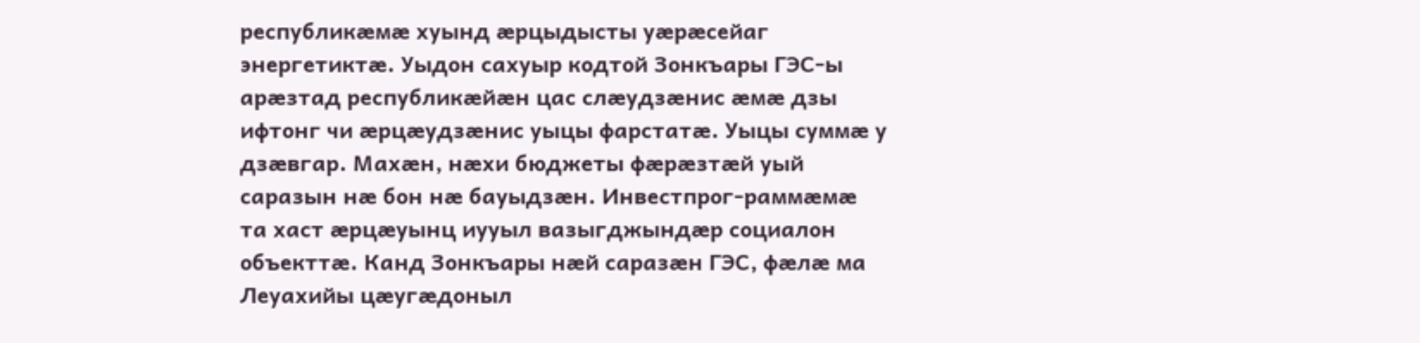республикæмæ хуынд æрцыдысты уæрæсейаг энергетиктæ. Уыдон сахуыр кодтой Зонкъары ГЭС-ы арæзтад республикæйæн цас слæудзæнис æмæ дзы ифтонг чи æрцæудзæнис уыцы фарстатæ. Уыцы суммæ у дзæвгар. Махæн, нæхи бюджеты фæрæзтæй уый саразын нæ бон нæ бауыдзæн. Инвестпрог-раммæмæ та хаст æрцæуынц иууыл вазыгджындæр социалон объекттæ. Канд Зонкъары нæй саразæн ГЭС, фæлæ ма Леуахийы цæугæдоныл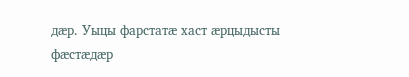дæр. Уыцы фарстатæ хаст æрцыдысты фæстæдæр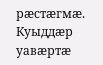рæстæгмæ. Куыддæр уавæртæ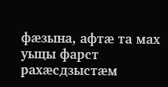фæзына, афтæ та мах уыцы фарст рахæсдзыстæм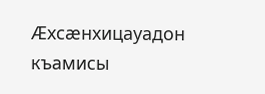Æхсæнхицауадон къамисы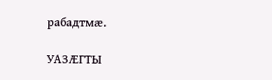рабадтмæ.

УАЗÆГТЫ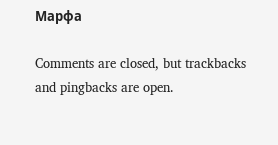Марфа

Comments are closed, but trackbacks and pingbacks are open.